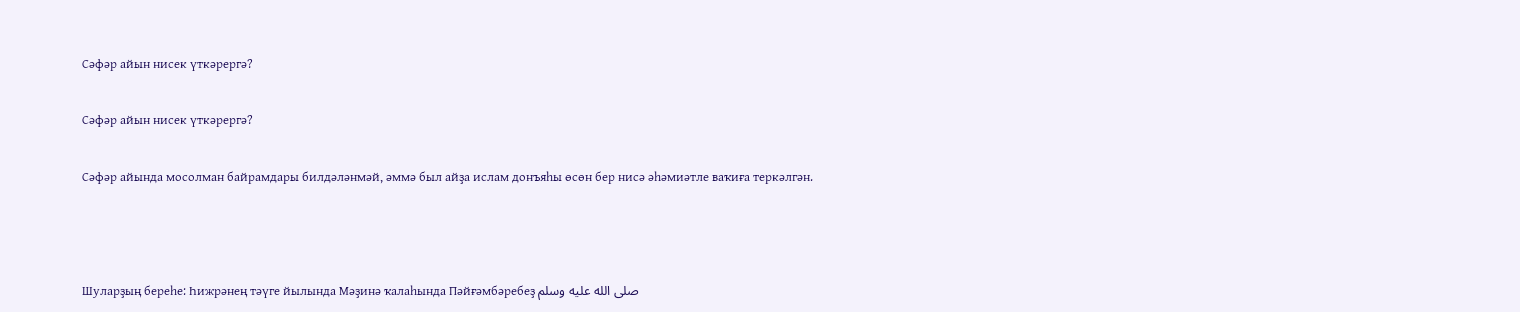Сәфәр айын нисек үткәрергә?

Сәфәр айын нисек үткәрергә?

Сәфәр айында мосолман байрамдары билдәләнмәй, әммә был айҙа ислам донъяһы өсөн бер нисә әһәмиәтле ваҡиға теркәлгән.



Шуларҙың береһе: Һижрәнең тәүге йылында Мәҙинә ҡалаһында Пәйғәмбәребеҙ صلى الله عليه وسلم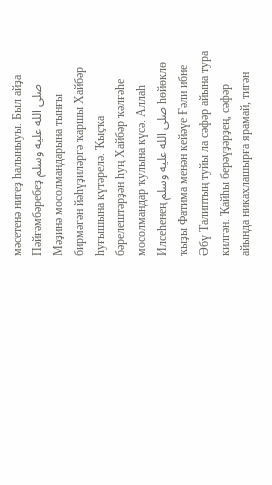мәсетенә нигеҙ һалыныуы. Был айҙа Пәйғәмбәребеҙ صلى الله عليه وسلم Мәҙинә мосолмандарына тынғы бирмәгән йәһүҙиләргә ҡаршы Хайбәр һуғышына күтәрелә. Ҡыҫҡа бәрелештәрҙән һуң Хайбәр ҡәлғәһе мосолмандар ҡулына күсә. Аллаһ Илсеһенең صلى الله عليه وسلم һөйөклө ҡыҙы Фатима менән кейәүе Ғәли ибне Әбү Талиптың туйы ла сәфәр айына тура килгән. Ҡайһы берәүҙәрҙең, сәфәр айында никахлашырға ярамай, тигән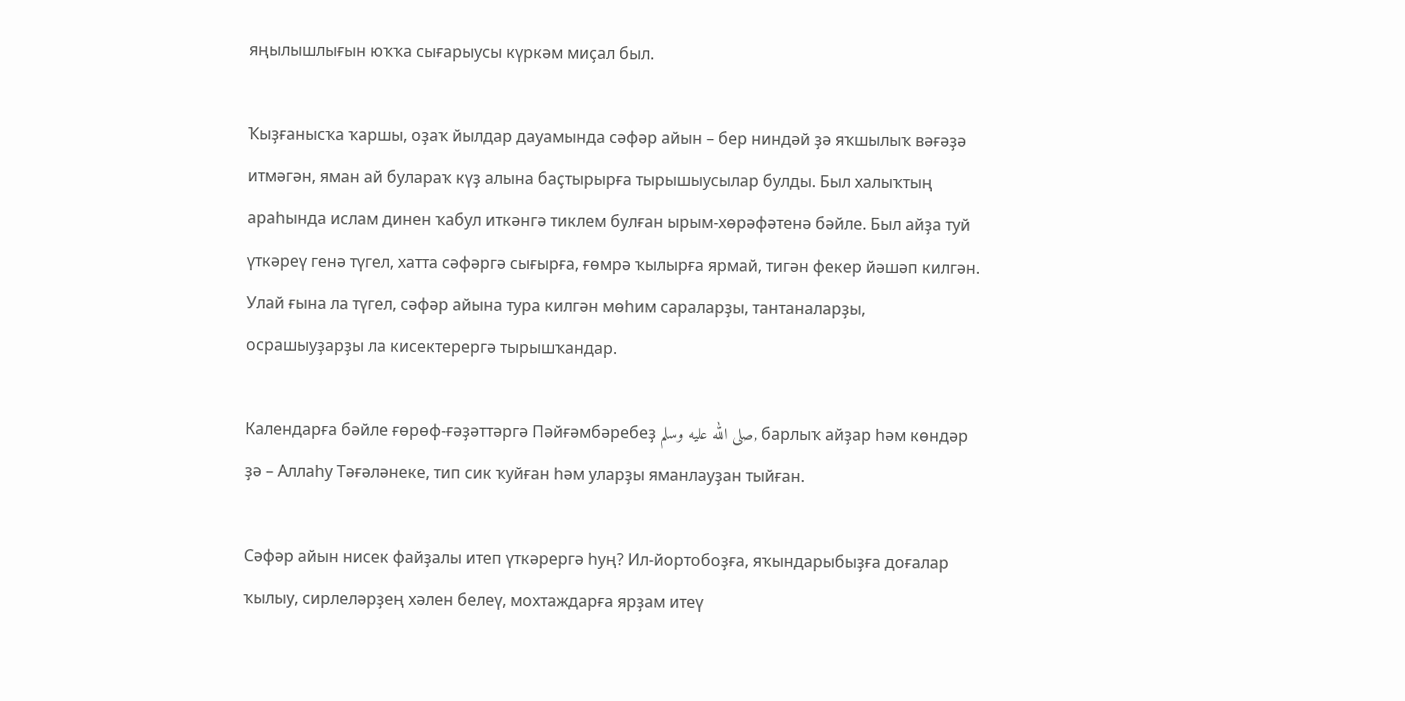яңылышлығын юҡҡа сығарыусы күркәм миҫал был.

Ҡыҙғанысҡа ҡаршы, оҙаҡ йылдар дауамында сәфәр айын – бер ниндәй ҙә яҡшылыҡ вәғәҙә итмәгән, яман ай булараҡ күҙ алына баҫтырырға тырышыусылар булды. Был халыҡтың араһында ислам динен ҡабул иткәнгә тиклем булған ырым-хөрәфәтенә бәйле. Был айҙа туй үткәреү генә түгел, хатта сәфәргә сығырға, ғөмрә ҡылырға ярмай, тигән фекер йәшәп килгән. Улай ғына ла түгел, сәфәр айына тура килгән мөһим сараларҙы, тантаналарҙы, осрашыуҙарҙы ла кисектерергә тырышҡандар.

Календарға бәйле ғөрөф-ғәҙәттәргә Пәйғәмбәребеҙ صلى الله عليه وسلم, барлыҡ айҙар һәм көндәр ҙә – Аллаһу Тәғәләнеке, тип сик ҡуйған һәм уларҙы яманлауҙан тыйған.

Сәфәр айын нисек файҙалы итеп үткәрергә һуң? Ил-йортобоҙға, яҡындарыбыҙға доғалар ҡылыу, сирлеләрҙең хәлен белеү, мохтаждарға ярҙам итеү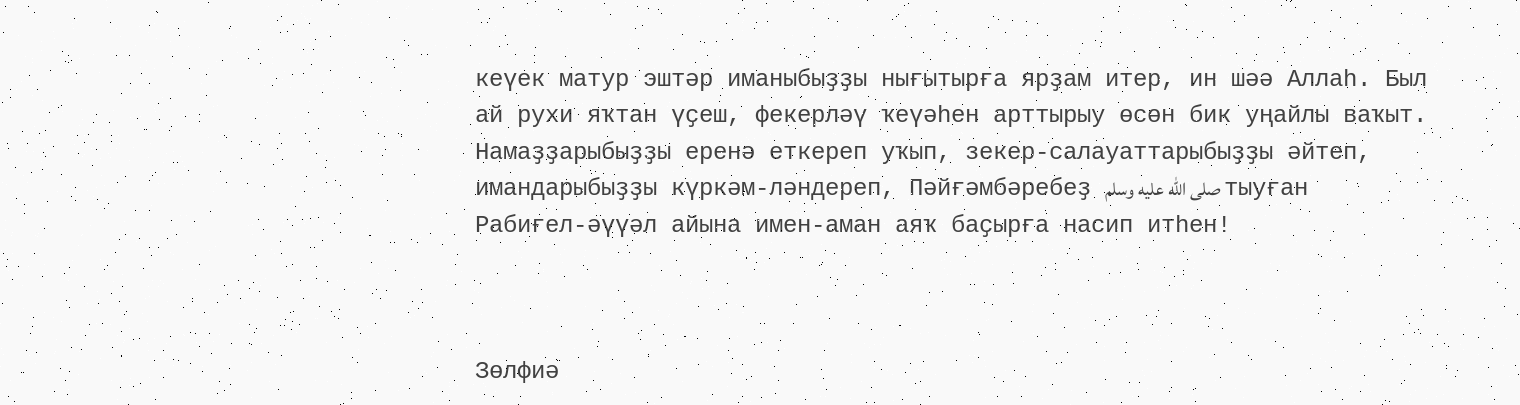кеүек матур эштәр иманыбыҙҙы нығытырға ярҙам итер, ин шәә Аллаһ. Был ай рухи яҡтан үҫеш, фекерләү ҡеүәһен арттырыу өсөн бик уңайлы ваҡыт. Намаҙҙарыбыҙҙы еренә еткереп уҡып, зекер-салауаттарыбыҙҙы әйтеп, имандарыбыҙҙы күркәм-ләндереп, Пәйғәмбәребеҙ صلى الله عليه وسلم тыуған Рабиғел-әүүәл айына имен-аман аяҡ баҫырға насип итһен!



Зөлфиә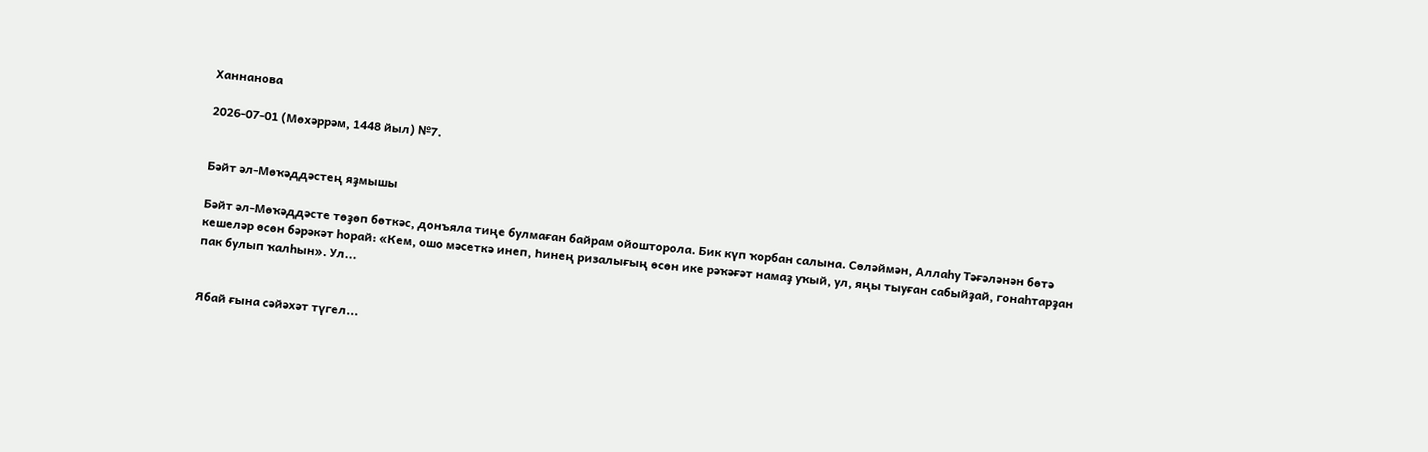Ханнанова

2026-07-01 (Мөхәррәм, 1448 йыл) №7.


Бәйт әл-Мөҡәддәстең яҙмышы

Бәйт әл-Мөҡәддәсте төҙөп бөткәс, донъяла тиңе булмаған байрам ойошторола. Бик күп ҡорбан салына. Сөләймән, Аллаһу Тәғәләнән бөтә кешеләр өсөн бәрәкәт һорай: «Кем, ошо мәсеткә инеп, Һинең ризалығың өсөн ике рәҡәғәт намаҙ уҡый, ул, яңы тыуған сабыйҙай, гонаһтарҙан пак булып ҡалһын». Ул...


Ябай ғына сәйәхәт түгел...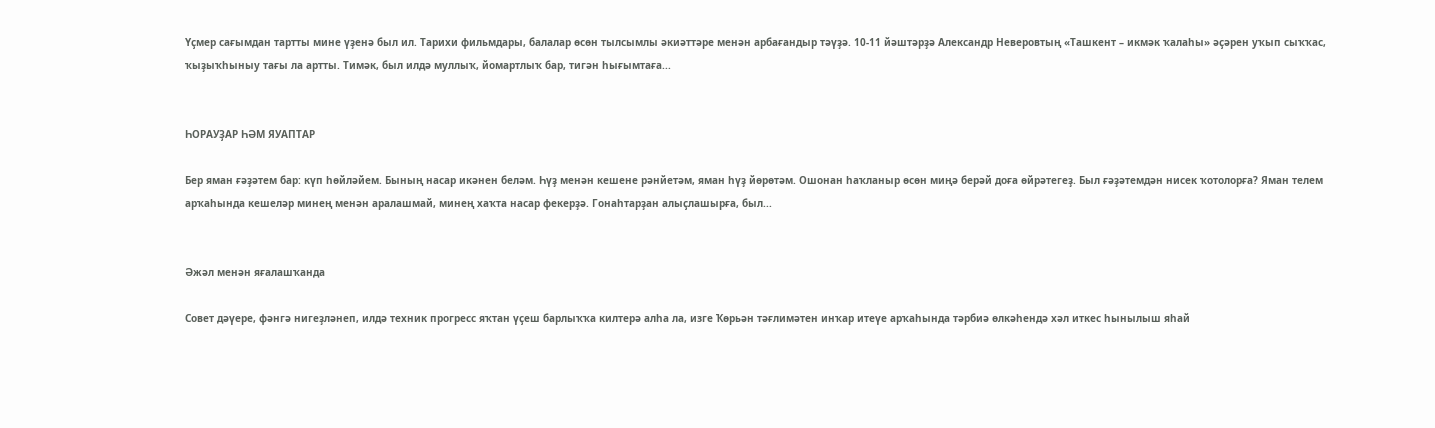Үҫмер сағымдан тартты мине үҙенә был ил. Тарихи фильмдары, балалар өсөн тылсымлы әкиәттәре менән арбағандыр тәүҙә. 10-11 йәштәрҙә Александр Неверовтың «Ташкент – икмәк ҡалаһы» әҫәрен уҡып сыҡҡас, ҡыҙыҡһыныу тағы ла артты. Тимәк, был илдә муллыҡ, йомартлыҡ бар, тигән һығымтаға...


ҺОРАУҘАР ҺӘМ ЯУАПТАР

Бер яман ғәҙәтем бар: күп һөйләйем. Бының насар икәнен беләм. Һүҙ менән кешене рәнйетәм, яман һүҙ йөрөтәм. Ошонан һаҡланыр өсөн миңә берәй доға өйрәтегеҙ. Был ғәҙәтемдән нисек ҡотолорға? Яман телем арҡаһында кешеләр минең менән аралашмай, минең хаҡта насар фекерҙә. Гонаһтарҙан алыҫлашырға, был...


Әжәл менән яғалашҡанда

Совет дәүере, фәнгә нигеҙләнеп, илдә техник прогресс яҡтан үҫеш барлыҡҡа килтерә алһа ла, изге Ҡөрьән тәғлимәтен инҡар итеүе арҡаһында тәрбиә өлкәһендә хәл иткес һынылыш яһай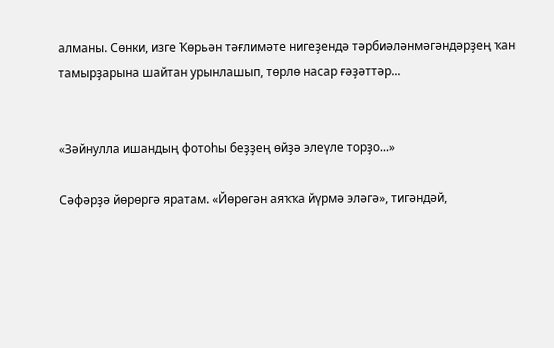алманы. Сөнки, изге Ҡөрьән тәғлимәте нигеҙендә тәрбиәләнмәгәндәрҙең ҡан тамырҙарына шайтан урынлашып, төрлө насар ғәҙәттәр...


«Зәйнулла ишандың фотоһы беҙҙең өйҙә элеүле торҙо...»

Сәфәрҙә йөрөргә яратам. «Йөрөгән аяҡҡа йүрмә эләгә», тигәндәй,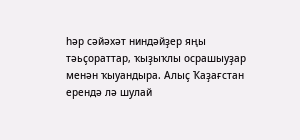һәр сәйәхәт ниндәйҙер яңы тәьҫораттар, ҡыҙыҡлы осрашыуҙар менән ҡыуандыра. Алыҫ Ҡаҙағстан ерендә лә шулай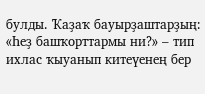булды. Ҡаҙаҡ бауырҙаштарҙың: «Һеҙ башҡорттармы ни?» – тип ихлас ҡыуанып китеүенең бер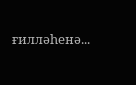ғилләһенә...